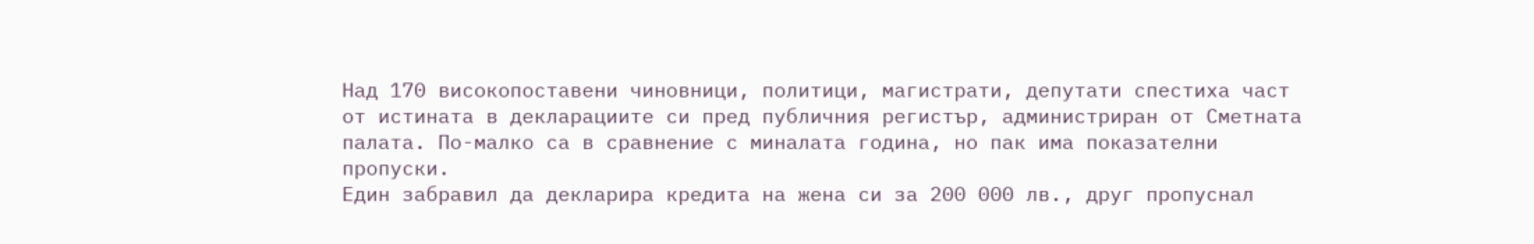Над 170 високопоставени чиновници, политици, магистрати, депутати спестиха част от истината в декларациите си пред публичния регистър, администриран от Сметната палата. По-малко са в сравнение с миналата година, но пак има показателни пропуски.
Един забравил да декларира кредита на жена си за 200 000 лв., друг пропуснал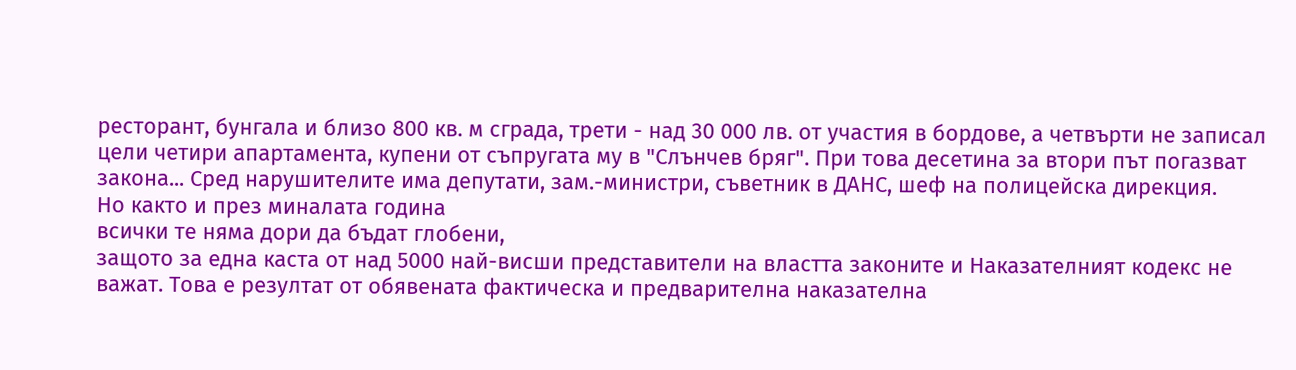ресторант, бунгала и близо 800 кв. м сграда, трети - над 30 000 лв. от участия в бордове, а четвърти не записал цели четири апартамента, купени от съпругата му в "Слънчев бряг". При това десетина за втори път погазват закона... Сред нарушителите има депутати, зам.-министри, съветник в ДАНС, шеф на полицейска дирекция.
Но както и през миналата година
всички те няма дори да бъдат глобени,
защото за една каста от над 5000 най-висши представители на властта законите и Наказателният кодекс не важат. Това е резултат от обявената фактическа и предварителна наказателна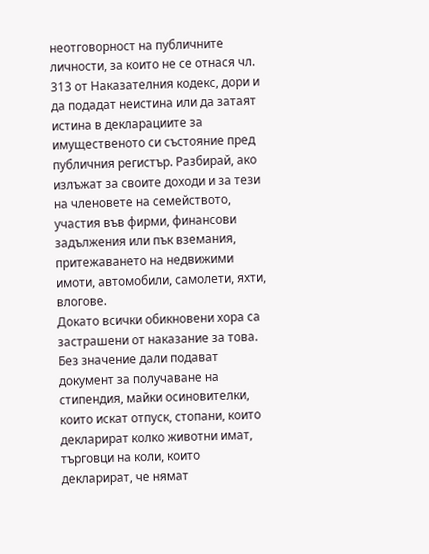неотговорност на публичните личности, за които не се отнася чл. 313 от Наказателния кодекс, дори и да подадат неистина или да затаят истина в декларациите за имущественото си състояние пред публичния регистър. Разбирай, ако излъжат за своите доходи и за тези на членовете на семейството, участия във фирми, финансови задължения или пък вземания, притежаването на недвижими имоти, автомобили, самолети, яхти, влогове.
Докато всички обикновени хора са застрашени от наказание за това. Без значение дали подават документ за получаване на стипендия, майки осиновителки, които искат отпуск, стопани, които декларират колко животни имат, търговци на коли, които декларират, че нямат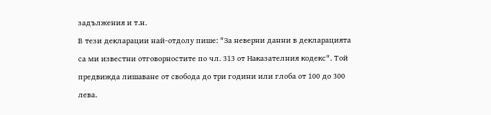задължения и т.н.
В тези декларации най-отдолу пише: "За неверни данни в декларацията са ми известни отговорностите по чл. 313 от Наказателния кодекс". Той предвижда лишаване от свобода до три години или глоба от 100 до 300 лева.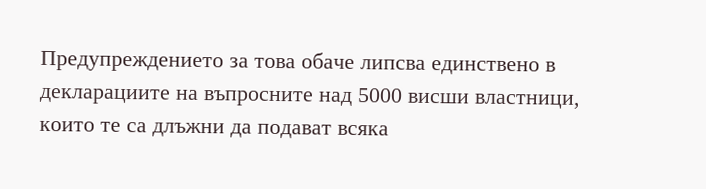Предупреждението за това обаче липсва единствено в декларациите на въпросните над 5000 висши властници, които те са длъжни да подават всяка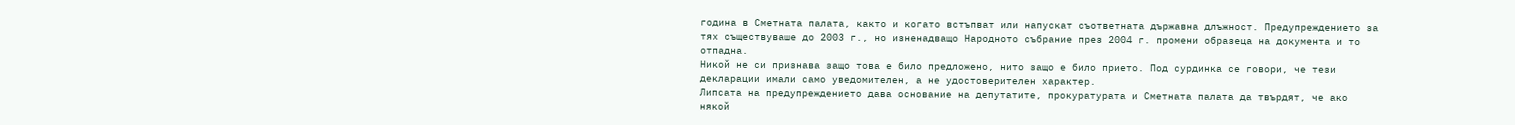година в Сметната палата, както и когато встъпват или напускат съответната държавна длъжност. Предупреждението за тях съществуваше до 2003 г., но изненадващо Народното събрание през 2004 г. промени образеца на документа и то отпадна.
Никой не си признава защо това е било предложено, нито защо е било прието. Под сурдинка се говори, че тези декларации имали само уведомителен, а не удостоверителен характер.
Липсата на предупреждението дава основание на депутатите, прокуратурата и Сметната палата да твърдят, че ако някой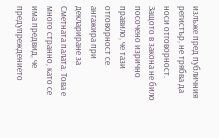излъже пред публичния регистър, не трябва да носи отговорност. Защото в закона не било посочено изрично правило, че тази отговорност се ангажира при деклариране за Сметната палата. Това е много странно, като се има предвид, че предупреждението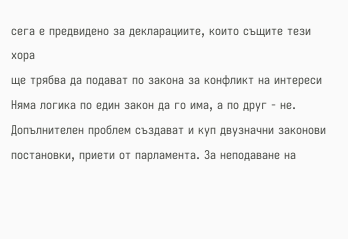сега е предвидено за декларациите, които същите тези хора
ще трябва да подават по закона за конфликт на интереси
Няма логика по един закон да го има, а по друг - не. Допълнителен проблем създават и куп двузначни законови постановки, приети от парламента. За неподаване на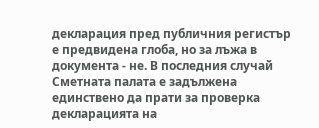декларация пред публичния регистър е предвидена глоба, но за лъжа в документа - не. В последния случай Сметната палата е задължена единствено да прати за проверка декларацията на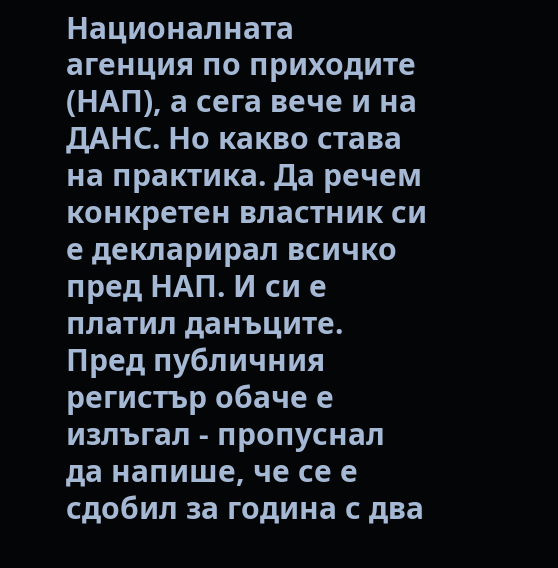Националната агенция по приходите (НАП), а сега вече и на ДАНС. Но какво става на практика. Да речем конкретен властник си е декларирал всичко пред НАП. И си е платил данъците. Пред публичния регистър обаче е излъгал - пропуснал да напише, че се е сдобил за година с два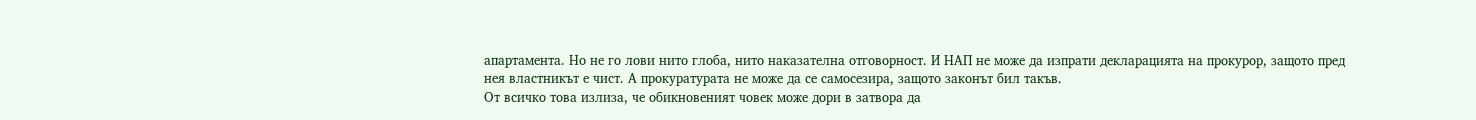апартамента. Но не го лови нито глоба, нито наказателна отговорност. И НАП не може да изпрати декларацията на прокурор, защото пред нея властникът е чист. А прокуратурата не може да се самосезира, защото законът бил такъв.
От всичко това излиза, че обикновеният човек може дори в затвора да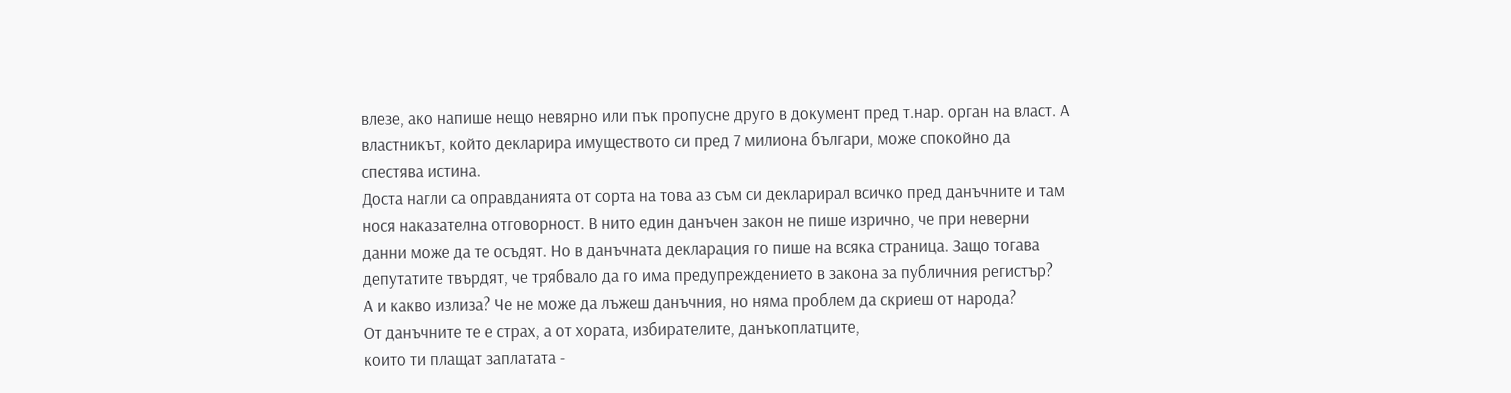влезе, ако напише нещо невярно или пък пропусне друго в документ пред т.нар. орган на власт. А властникът, който декларира имуществото си пред 7 милиона българи, може спокойно да спестява истина.
Доста нагли са оправданията от сорта на това аз съм си декларирал всичко пред данъчните и там нося наказателна отговорност. В нито един данъчен закон не пише изрично, че при неверни данни може да те осъдят. Но в данъчната декларация го пише на всяка страница. Защо тогава депутатите твърдят, че трябвало да го има предупреждението в закона за публичния регистър?
А и какво излиза? Че не може да лъжеш данъчния, но няма проблем да скриеш от народа?
От данъчните те е страх, а от хората, избирателите, данъкоплатците,
които ти плащат заплатата -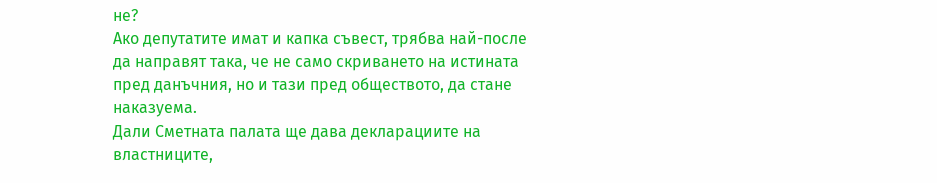не?
Ако депутатите имат и капка съвест, трябва най-после да направят така, че не само скриването на истината пред данъчния, но и тази пред обществото, да стане наказуема.
Дали Сметната палата ще дава декларациите на властниците,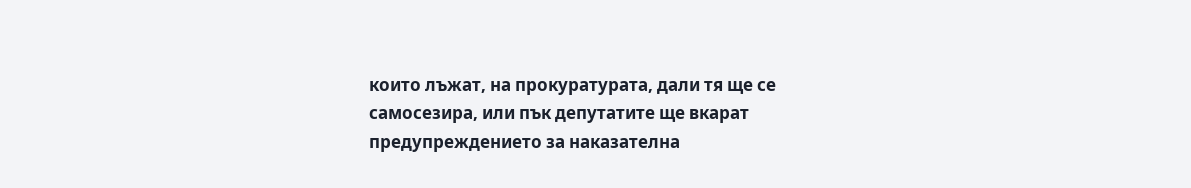които лъжат, на прокуратурата, дали тя ще се самосезира, или пък депутатите ще вкарат предупреждението за наказателна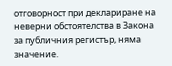отговорност при деклариране на неверни обстоятелства в Закона за публичния регистър, няма значение.